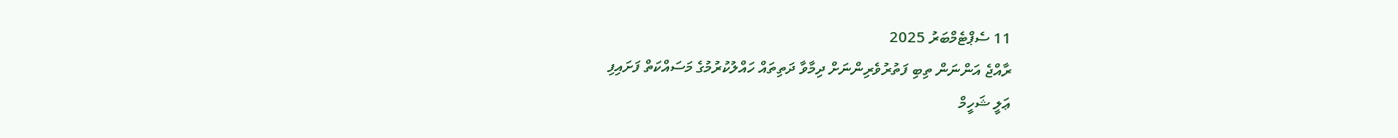11 ސެޕްޓެމްބަރު 2025
ރާއްޖެ އަންނަން ތިބި ފަތުރުވެރިންނަށް ދިމާވާ ދަތިތައް ހައްލުކުރުމުގެ މަސައްކަތް ފަށައިފި
ޢަލީ ޝަހީމް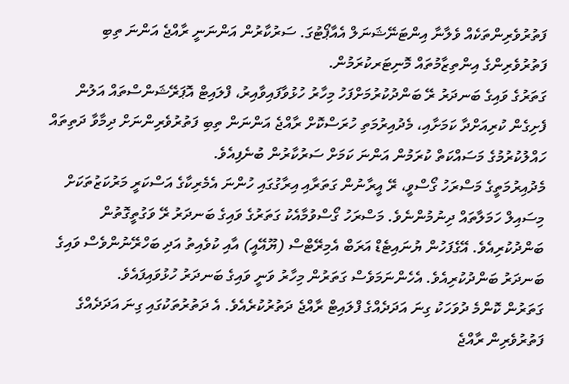ފަތުރުވެރިންތަކެއް ވެލާނާ އިންޓަނޭޝަނަލް އެއާޕޯޓުގަ. ސަރުކާރުން އަންނަނީ ރާއްޖެ އަންނަ ތިބި ފަތުރުވެރިންގެ އިންތިޒާމުތައް މޮނިޓަރކުރަމުން.
ގަތަރުގެ ވައިގެ ބަނދަރު ރޭ ބަންދުކުރުމަށްފަހު މިހާރު ހުޅުވާފައިވާއިރު، ފްލައިޓް އޮޕަރޭޝަންސްތައް އަލުން ފެށިގެން ކުރިއަށްދާ ކަމަށާއި، މެދުއިރުމަތި ހުރަސްކޮށް ރާއްޖެ އަންނަން ތިބި ފަތުރުވެރިންނަށް ދިމާވާ ދަތިތައް ހައްލުކުރުމުގެ މަސައްކަތް ކުރަމުން އަންނަ ކަމަށް ސަރުކާރުން ބުނެފިއެވެ.
މެދުއިރުމަތީގެ މަސްރަހު ގޯސްވީ، ރޭ އީރާނުން ގަތަރާއި އިރާގުގައި ހުންނަ އެމެރިކާގެ އަސްކަރީ މަރުކަޒުތަކަށް މިސައިލް ހަމަލާތައް ދިނުމުންނެވެ. މަސްރަހު ގޯސްވުމާއެކު ގަތަރުގެ ވައިގެ ބަނދަރު ރޭ ވަގުތީގޮތުން ބަންދުކުރިއެވެ. އޭގެފަހުން ޔުނައިޓެޑް އަރަބް އެމިރޭޓްސް (ޔޫއޭއީ) އާއި ކުވެއިތު އަދި ބަހްރޭނުންވެސް ވައިގެ ބަނދަރު ބަންދުކުރިއެވެ. އެހެންނަމަވެސް ގަތަރުން މިހާރު ވަނީ ވައިގެ ބަނދަރު ހުޅުވައިފައެވެ.
ގަތަރުން ކޮންމެ ދުވަހަކު ގިނަ އަދަދެއްގެ ފްލައިޓް ރާއްޖެ ދަތުރުކުރެއެވެ. އެ ދަތުރުތަކުގައި ގިނަ އަދަދެއްގެ ފަތުރުވެރިން ރާއްޖެ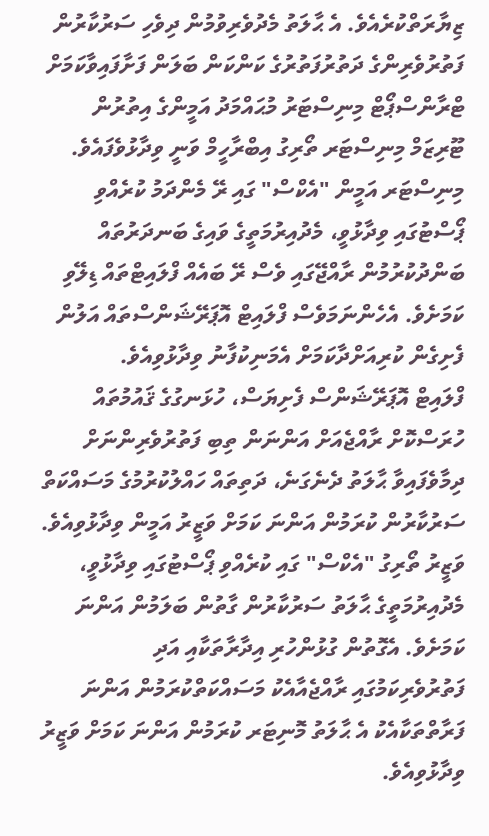ޒިޔާރަތްކުރެއެވެ. އެ ޙާލަތު މެދުވެރިވުމުން ދިވެހި ސަރުކާރުން ފަތުރުވެރިންގެ ދަތުރުފަތުރުގެ ކަންކަން ބަލަން ފަށާފައިވާކަމަށް ޓްރާންސްޕޯޓް މިނިސްޓަރު މުޙައްމަދު އަމީންގެ އިތުރުން ޓޫރިޒަމް މިނިސްޓަރ ތޯރިގު އިބްރާހީމް ވަނީ ވިދާޅުވެފައެވެ.
މިނިސްޓަރ އަމީން "އެކްސް" ގައި ރޭ މެންދަމު ކުރެއްވި ޕޯސްޓުގައި ވިދާޅުވީ، މެދުއިރުމަތީގެ ވައިގެ ބަނދަރުތައް ބަންދުކުރުމުން ރާއްޖޭގައި ވެސް ރޭ ބައެއް ފްލައިޓްތައް ޑިލޭވި ކަމަށެވެ. އެހެންނަމަވެސް ފްލައިޓް އޮޕަރޭޝަންސްތައް އަލުން ފެށިގެން ކުރިއަށްދާކަމަށް އެމަނިކުފާނު ވިދާޅުވިއެވެ.
ފްލައިޓް އޮޕަރޭޝަންސް ފެށިޔަސް، ހުޅަނގުގެ ޤައުމުތައް ހުރަސްކޮށް ރާއްޖެއަށް އަންނަން ތިބި ފަތުރުވެރިންނަށް ދިމާވެފައިވާ ޙާލަތު ދެނެގަނެ، ދަތިތައް ހައްލުކުރުމުގެ މަސައްކަތް ސަރުކާރުން ކުރަމުން އަންނަ ކަމަށް ވަޒީރު އަމީން ވިދާޅުވިއެވެ.
ވަޒީރު ތޯރިގު "އެކްސް" ގައި ކުރެއްވި ޕޯސްޓުގައި ވިދާޅުވީ، މެދުއިރުމަތީގެ ޙާލަތު ސަރުކާރުން ގާތުން ބަލަމުން އަންނަ ކަމަށެވެ. އެގޮތުން ގުޅުންހުރި އިދާރާތަކާއި އަދި ފަތުރުވެރިކަމުގައި ރާއްޖެއާއެކު މަސައްކަތްކުރަމުން އަންނަ ފަރާތްތަކާއެކު އެ ޙާލަތު މޮނިޓަރ ކުރަމުން އަންނަ ކަމަށް ވަޒީރު ވިދާޅުވިއެވެ.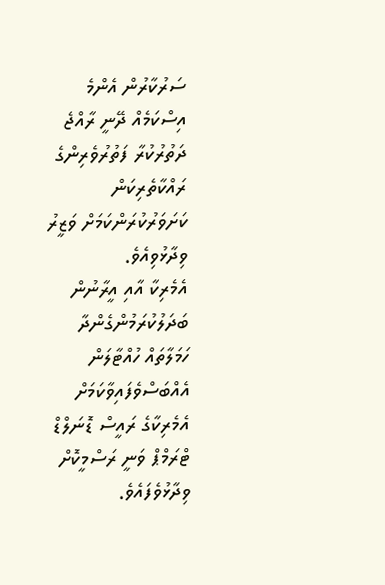ސަރުކާރުން އެންމެ އިސްކަމެއް ދޭނީ ރާއްޖެ ދަތުރުކުރާ ފަތުރުވެރިންގެ ރައްކާތެރިކަން ކަށަވަރުކުރަންކަމަށް ވަޒީރު ވިދާޅުވިއެވެ.
އެމެރިކާ އާއި އީރާނުން ބަދަލުކުރަމުންގެންދާ ހަމަލާތައް ހުއްޓާލަން އެއްބަސްވެފައިވާކަމަށް އެމެރިކާގެ ރައީސް ޑޮނަލްޑް ޓްރަމްޕް ވަނީ ރަސްމީކޮށް ވިދާޅުވެފައެވެ.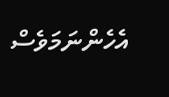އެހެންނަމަވެސް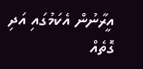އީރާނުން އެކަމުގައި އަދި ގޮތެއް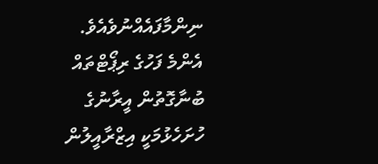ނިންމާފައެއްނުވެއެވެ. އެންމެ ފަހުގެ ރިޕޯޓްތައް ބުނާގޮތުން އީރާނުގެ ހުށަހެޅުމަކީ އިޒްރާއީލުން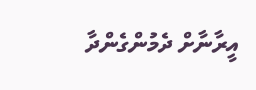އީރާނާށް ދެމުންގެންދާ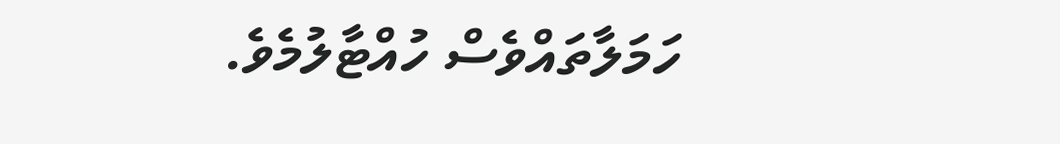ހަމަލާތައްވެސް ހުއްޓާލުމެވެ.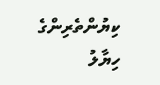ކިޔުންތެރިންގެ ހިޔާލު